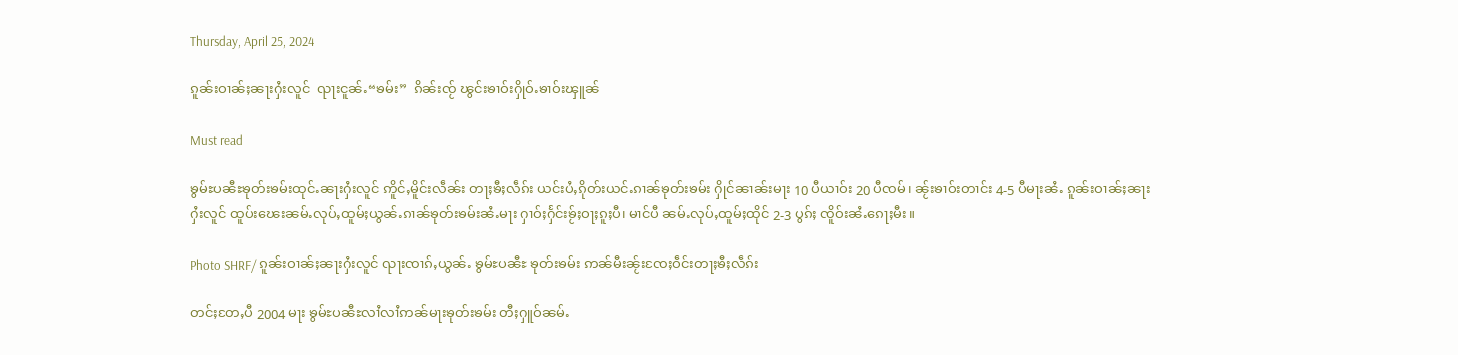Thursday, April 25, 2024

ၵူၼ်းဝၢၼ်ႈၼႃးႁႆးလူင်  ၺႃးငူၼ်ႉ“ၶမ်း”  ၵိၼ်းၸႂ် ၽွင်းၶၢဝ်းႁိုဝ်ႉၶၢဝ်းၾူၼ်

Must read

ၶွမ်ႊပၼီႊၶုတ်းၶမ်းထုင်ႉၼႃးႁႆးလူင် ဢိူင်ႇမိူင်းလဵၼ်း တႃႈၶီႈလဵၵ်း ယင်းပႆႇၵိုတ်းယင်ႉၵၢၼ်ၶုတ်းၶမ်း ႁိုင်ၼၢၼ်းမႃး 10 ပီယၢဝ်း 20 ပီၸမ်၊ ၼႂ်းၶၢဝ်းတၢင်း 4-5 ပီမႃးၼႆႉ ၵူၼ်းဝၢၼ်ႈၼႃးႁႆးလူင် ထူပ်းၽေးၼမ်ႉလုပ်ႇထူမ်ႈယွၼ်ႉၵၢၼ်ၶုတ်းၶမ်းၼႆႉမႃး ႁၢဝ်ႈႁႅင်းၶႂ်ႈဝႃႈၵူႈပီ၊ မၢင်ပီ ၼမ်ႉလုပ်ႇထူမ်ႈထိုင် 2-3 ပွၵ်ႈ ၸိူဝ်းၼႆႉၵေႃႈမီး။

Photo SHRF/ ၵူၼ်းဝၢၼ်ႈၼႃးႁႆးလူင် ၺႃးၸၢၵ်ႇယွၼ်ႉ ၶွမ်ႊပၼီႊ ၶုတ်းၶမ်း ဢၼ်မီးၼႂ်းၸႄႈဝဵင်းတႃႈၶီႈလဵၵ်း

တင်ႈတႄႇပီ 2004 မႃး ၶွမ်ႊပၼီႊလၢႆလၢႆဢၼ်မႃးၶုတ်းၶမ်း တီႈႁူဝ်ၼမ်ႉ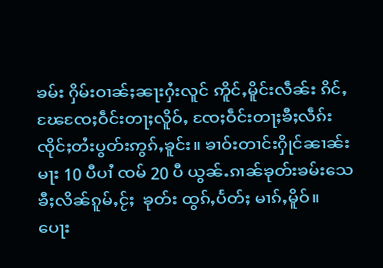ၶမ်း ႁိမ်းဝၢၼ်ႈၼႃးႁႆးလူင် ဢိူင်ႇမိူင်းလဵၼ်း ၵိင်ႇၽႄၸႄႈဝဵင်းတႃႈလိူဝ်ႇ ၸႄႈဝဵင်းတႃႈၶီႈလဵၵ်း ၸိုင်ႈတႆးပွတ်းဢွၵ်ႇၶူင်း။ ၶၢဝ်းတၢင်းႁိုင်ၼၢၼ်းမႃး 10 ပီပၢႆ ၸမ် 20 ပီ ယွၼ်ႉၵၢၼ်ၶုတ်းၶမ်းသေ ၶီႈလိၼ်ၵူမ်ႇငႂ်ႈ  ၶုတ်း ထွၵ်ႇပႅတ်ႈ မၢၵ်ႇမိူဝ်။   ပေႃး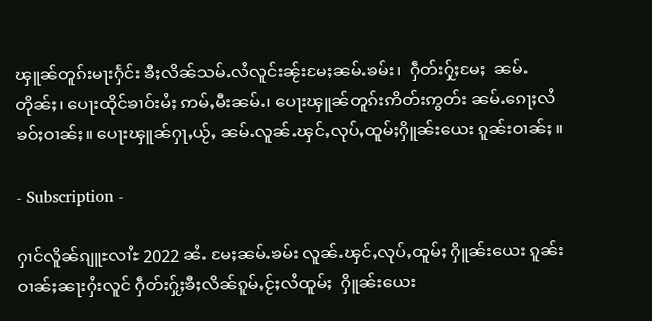ၾူၼ်တူၵ်းမႃးႁႅင်း ၶီႈလိၼ်သမ်ႉလႆလူင်းၼႂ်းမႄႈၼမ်ႉၶမ်း၊  ႁဵတ်းႁႂ်ႈမႄႈ  ၼမ်ႉတိုၼ်ႈ၊ ပေႃးထိုင်ၶၢဝ်းမႆႈ ဢမ်ႇမီးၼမ်ႉ၊ ပေႃးၾူၼ်တူၵ်းဢိတ်းဢွတ်း ၼမ်ႉၵေႃႈလႆၶဝ်ႈဝၢၼ်ႈ။ ပေႃးၾူၼ်ႁႃႇယႂ်ႇ ၼမ်ႉလူၼ်ႉၾင်ႇလုပ်ႇထူမ်ႈႁိူၼ်းယေး ၵူၼ်းဝၢၼ်ႈ ။

- Subscription -

ႁၢင်လိူၼ်ၵျူႊလၢႆႊ 2022 ၼႆႉ မႄႈၼမ်ႉၶမ်း လူၼ်ႉၾင်ႇလုပ်ႇထူမ်ႈ ႁိူၼ်းယေး ၵူၼ်းဝၢၼ်ႈၼႃးႁႆးလူင် ႁဵတ်းႁႂ်ႈၶီႈလိၼ်ၵူမ်ႇငႂ်ႈလႆထူမ်ႈ  ႁိူၼ်းယေး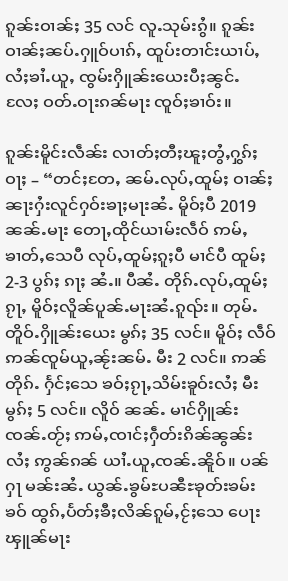ၵူၼ်းဝၢၼ်ႈ 35 လင် လူႉသုမ်းၵွႆ။ ၵူၼ်းဝၢၼ်ႈၼပ်ႉႁူဝ်ပၢၵ်ႇ ထူပ်းတၢင်းယၢပ်ႇ လႆႈၶၢႆႉယူႇ ၸွမ်းႁိူၼ်းယေးပီႈၼွင်ႉ လႄႈ ဝတ်ႉဝႃးၵၼ်မႃး ၸူဝ်ႈၶၢဝ်း။

ၵူၼ်းမိူင်းလဵၼ်း လၢတ်ႈတီႈၽူႈတွႆႇႁွၵ်ႈဝႃႈ – “တင်ႈတႄႇ ၼမ်ႉလုပ်ႇထူမ်ႈ ဝၢၼ်ႈၼႃးႁႆးလူင်ႁဝ်းၶႃႈမႃးၼႆႉ မိူဝ်ႈပီ 2019 ၼၼ်ႉမႃး တေႃႇထိုင်ယၢမ်းလဵဝ် ဢမ်ႇၶၢတ်ႇသေပီ လုပ်ႇထူမ်ႈၵူႈပီ မၢင်ပီ ထူမ်ႈ 2-3 ပွၵ်ႈ ၵႃႈ ၼႆႉ။ ပီၼႆႉ တိုၵ်ႉလုပ်ႇထူမ်ႈၵႂႃႇ မိူဝ်ႈလိူၼ်ပူၼ်ႉမႃးၼႆႉၵူၺ်း။ တုမ်ႉတိူဝ်ႉႁိူၼ်းယေး မွၵ်ႈ 35 လင်။ မိူဝ်ႈ လဵဝ် ဢၼ်ၸူမ်ယူႇၼႂ်းၼမ်ႉ မီး 2 လင်။ ဢၼ်တိုၵ်ႉ ႁႅင်ႈသေ ၶဝ်ႈၵႂႃႇသိမ်းၶူဝ်းလႆႈ မီးမွၵ်ႈ 5 လင်။ လိူဝ် ၼၼ်ႉ မၢင်ႁိူၼ်း ၸၼ်ႉတႂ်ႈ ဢမ်ႇၸၢင်ႈႁဵတ်းၵိၼ်ၼွၼ်းလႆႈ ဢွၼ်ၵၼ် ယၢႆႉယူႇၸၼ်ႉၼိူဝ်။ ပၼ် ႁႃ မၼ်းၼႆႉ ယွၼ်ႉၶွမ်ႊပၼီႊၶုတ်းၶမ်းၶဝ် ထွၵ်ႇပႅတ်ႈၶီႈလိၼ်ၵူမ်ႇငႂ်ႈသေ ပေႃးၾူၼ်မႃး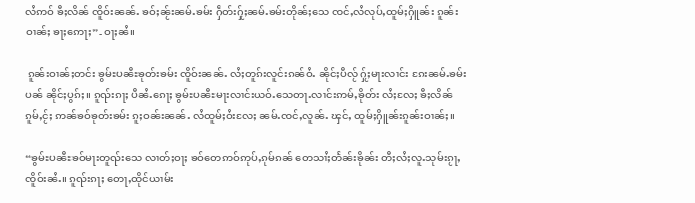လႆဢဝ် ၶီႈလိၼ် ၸိူဝ်းၼၼ်ႉ ၶဝ်ႈၼႂ်းၼမ်ႉၶမ်း ႁဵတ်းႁႂ်ႈၼမ်ႉၶမ်းတိုၼ်ႈသေ ၸင်ႇလႆလုပ်ႇထူမ်ႈႁိူၼ်း ၵူၼ်းဝၢၼ်ႈ ၶႃႈဢေႃႈ”- ဝႃႈၼႆ။

 ၵူၼ်းဝၢၼ်ႈတင်း ၶွမ်ႊပၼီႊၶုတ်းၶမ်း ၸိူဝ်းၼၼ်ႉ လႆႈတူၵ်းလူင်းၵၼ်ဝႆႉ ၼိုင်ႈပီလႂ် ႁႂ်ႈမႃးလၢင်း ၵႄးၼမ်ႉၶမ်းပၼ် ၼိုင်ႈပွၵ်ႈ။ ၵူၺ်းၵႃႈ ပီၼႆႉၵေႃႈ ၶွမ်ႊပၼီႊမႃးလၢင်းယဝ်ႉသေတႃႉလၢင်းဢမ်ႇၶိုတ်း လႆႈလႄႈ ၶီႈလိၼ်ၵူမ်ႇငႂ်ႈ ဢၼ်ၶဝ်ၶုတ်းၶမ်း ၵူႈဝၼ်းၼၼ်ႉ လႆထူမ်ႈဝႆးလႄႈ ၼမ်ႉၸင်ႇလူၼ်ႉ ၾင်ႇ ထူမ်ႈႁိူၼ်းၵူၼ်းဝၢၼ်ႈ။

“ၶွမ်ႊပၼီႊၶဝ်မႃးတူၺ်းသေ လၢတ်ႈဝႃႈ ၶဝ်တေဢဝ်ဢုပ်ႇၵုမ်ၵၼ် တေသၢႆႈတႅၼ်းၶိုၼ်း တီႈလႆႈလူႉသုမ်းၵႂႃႇ ၸိူဝ်းၼႆႉ။ ၵူၺ်းၵႃႈ တေႃႇထိုင်ယၢမ်း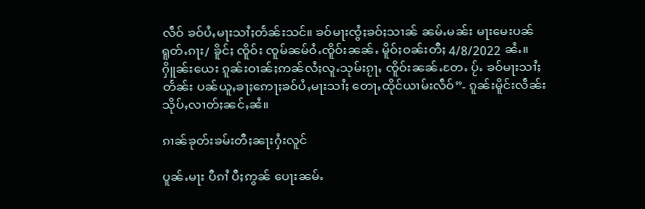လဵဝ် ၶဝ်ပႆႇမႃးသၢႆႈတႅၼ်းသင်။ ၶဝ်မႃးၸွႆႈၶဝ်ႈသၢၼ် ၼမ်ႉမၼ်း မႃးမေးပၼ် ရူတ်ႉၵႃး/ ၶိူင်ႈ ၸိူဝ်း ၸူမ်ၼမ်ဝႆႉၸိူဝ်းၼၼ်ႉ မိူဝ်ႈဝၼ်းတီႈ 4/8/2022 ၼႆႉ။ ႁိူၼ်းယေး ၵူၼ်းဝၢၼ်ႈဢၼ်လႆႈလူႉသုမ်းၵႂႃႇ ၸိူဝ်းၼၼ်ႉတႄႉ ပႂ်ႉ ၶဝ်မႃးသၢႆႈတႅၼ်း ပၼ်ယူႇၶႃႈဢေႃႈၶဝ်ပႆႇမႃးသၢႆႈ တေႃႇထိုင်ယၢမ်းလဵဝ်”- ၵူၼ်းမိူင်းလဵၼ်း သိုပ်ႇလၢတ်ႈၼင်ႇၼႆ။

ၵၢၼ်ၶုတ်းၶမ်းတီႈၼႃးႁႆးလူင်

ပူၼ်ႉမႃး ပီၵၢႆ ပီႈဢွၼ် ပေႃးၼမ်ႉ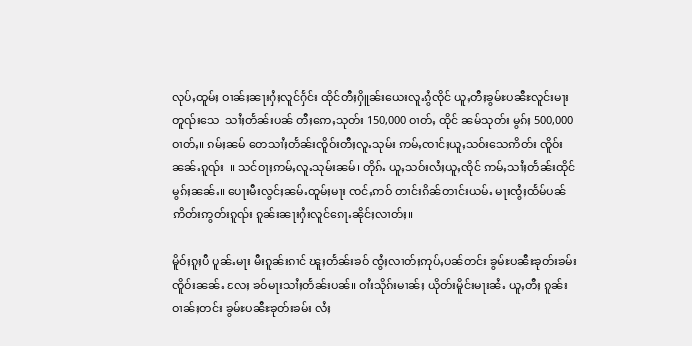လုပ်ႇထူမ်ႈ ဝၢၼ်ႈၼႃးႁႆႈလူင်ႁႅင်း ထိုင်တီႈႁိူၼ်းယေးလူႉၵွႆၸိုင် ယူႇတီႈၶွမ်ႊပၼီႊလူင်းမႃးတူၺ်းသေ  သၢႆႈတႅၼ်းပၼ် တီႈဢေႇသုတ်း 150,000 ဝၢတ်ႇ ထိုင် ၼမ်သုတ်း မွၵ်ႈ 500,000 ဝၢတ်ႇ။ ၵမ်ႈၼမ် တေသၢႆႈတႅၼ်းၸိူဝ်းတီႈလူႉသုမ်း ဢမ်ႇၸၢင်ႈယူႇသဝ်းသေဢိတ်း ၸိူဝ်းၼၼ်ႉၵူၺ်း  ။ သင်ဝႃႈဢမ်ႇလူႉသုမ်းၼမ်၊ တိုၵ်ႉ ယူႇသဝ်းလႆႈယူႇၸိုင် ဢမ်ႇသၢႆႈတႅၼ်းထိုင်မွၵ်ႈၼၼ်ႉ။ ပေႃးမီးလွင်ႈၼမ်ႉထူမ်ႈမႃး ၸင်ႇဢဝ် တၢင်းၵိၼ်တၢင်းယမ်ႉ မႃးၸွႆႈထႅမ်ပၼ်ဢိတ်းဢွတ်းၵူၺ်း ၵူၼ်းၼႃးႁႆးလူင်ၵေႃႉၼိုင်ႈလၢတ်ႈ။

မိူဝ်ႈၵူႈပီ ပူၼ်ႉမႃး မီးၵူၼ်းၵၢင် ၽူႈတႅၼ်းၶဝ် ၸွႆႈလၢတ်ႈဢုပ်ႇပၼ်တင်း ၶွမ်ႊပၼီႊၶုတ်းၶမ်း ၸိူဝ်းၼၼ်ႉ လႄႈ ၶဝ်မႃးသၢႆႈတႅၼ်းပၼ်။ ဝၢႆးသိုၵ်းမၢၼ်ႈ ယိုတ်းမိူင်းမႃးၼႆႉ ယူႇတီႈ ၵူၼ်းဝၢၼ်ႈတင်း ၶွမ်ႊပၼီႊၶုတ်းၶမ်း လႆႈ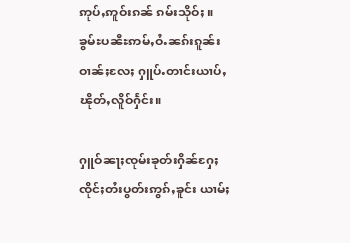ဢုပ်ႇဢူဝ်းၵၼ် ၵမ်းသိုဝ်ႈ ။ ၶွမ်ႊပၼီႊဢမ်ႇဝႆႉၼၵ်းၵူၼ်းဝၢၼ်ႈလႄႈ ႁူပ်ႉတၢင်းယၢပ်ႇၽိုတ်ႇလိူဝ်ႁႅင်း။

ႁူဝ်ၼႃႈၸုမ်းၶုတ်းႁိၼ်ႁႄႈ ၸိုင်ႈတႆးပွတ်းဢွၵ်ႇၶူင်း ယၢမ်ႈ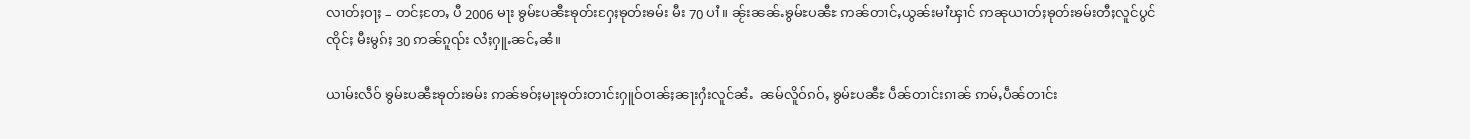လၢတ်ႈဝႃႈ – တင်ႈတႄႇ ပီ 2006 မႃး ၶွမ်ႊပၼီႊၶုတ်းႁႄႈၶုတ်းၶမ်း မီး 70 ပၢႆ ။ ၼႂ်းၼၼ်ႉၶွမ်ႊပၼီႊ ဢၼ်တၢင်ႇယွၼ်းမၢႆၾၢင် ဢၼုယၢတ်ႈၶုတ်းၶမ်းတီႈလူင်ပွင်ၸိုင်ႈ မီးမွၵ်ႈ 30 ဢၼ်ၵူၺ်း လႆႈႁူႉၼင်ႇၼႆ။

ယၢမ်းလဵဝ် ၶွမ်ႊပၼီႊၶုတ်းၶမ်း ဢၼ်ၶဝ်ႈမႃးၶုတ်းတၢင်းႁူဝ်ဝၢၼ်ႈၼႃးႁႆးလူင်ၼႆႉ  ၼမ်လိူဝ်ၵဝ်ႇ ၶွမ်ႊပၼီႊ ပဵၼ်တၢင်းၵၢၼ် ဢမ်ႇပဵၼ်တၢင်း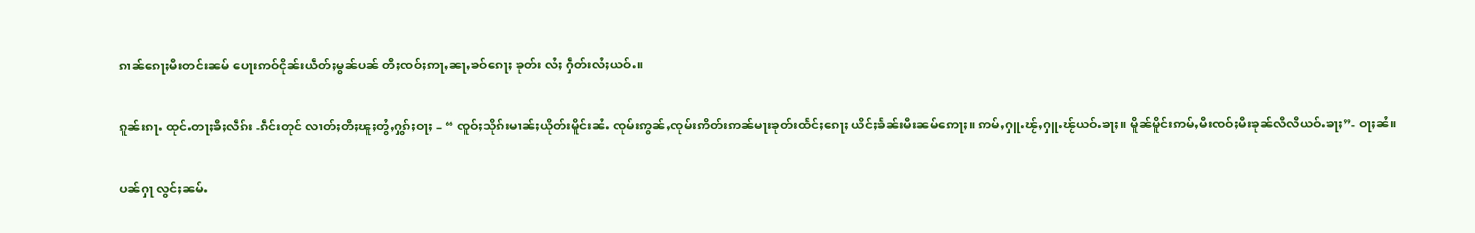ၵၢၼ်ၵေႃႈမီးတင်းၼမ် ပေႃးဢဝ်ငိုၼ်းယဵတ်ႈမွၼ်ပၼ် တီႈၸဝ်ႈဢႃႇၼႃႇၶဝ်ၵေႃႈ ၶုတ်း လႆႈ ႁဵတ်းလႆႈယဝ်ႉ။

ၵူၼ်းၵႃႉ ထုင်ႉတႃႈၶီႈလဵၵ်း -ၵဵင်းတုင် လၢတ်ႈတီႈၽူႈတွႆႇႁွၵ်ႈဝႃႈ – “ ၸူဝ်ႈသိုၵ်းမၢၼ်ႈယိုတ်းမိူင်းၼႆႉ ၸုမ်းဢွၼ်ႇၸုမ်းဢိတ်းဢၼ်မႃးၶုတ်းထႅင်ႈၵေႃႈ ယိင်ႈၶႅၼ်းမီးၼမ်ဢေႃႈ။ ဢမ်ႇႁူႉၽႂ်ႇႁူႉၽႂ်ယဝ်ႉၶႃႈ။ မိူၼ်မိူင်းဢမ်ႇမီးၸဝ်ႈမီးၶုၼ်လီလီယဝ်ႉၶႃႈ”- ဝႃႈၼႆ။

ပၼ်ႁႃ လွင်ႈၼမ်ႉ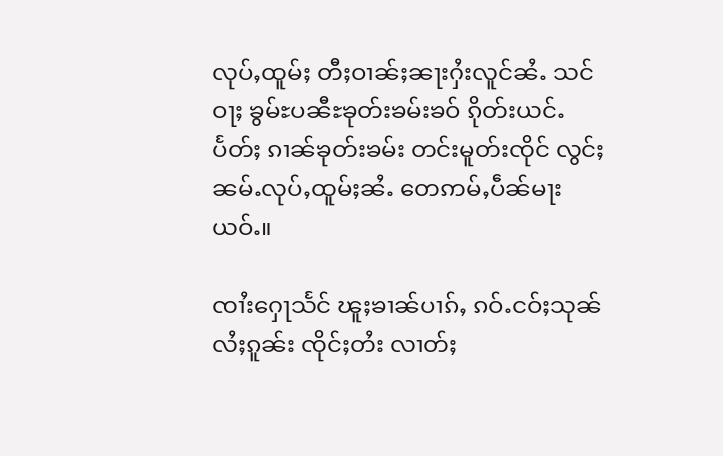လုပ်ႇထူမ်ႈ တီႈဝၢၼ်ႈၼႃးႁႆးလူင်ၼႆႉ သင်ဝႃႈ ၶွမ်ႊပၼီႊၶုတ်းၶမ်းၶဝ် ၵိုတ်းယင်ႉပႅတ်ႈ ၵၢၼ်ၶုတ်းၶမ်း တင်းမူတ်းၸိုင် လွင်ႈၼမ်ႉလုပ်ႇထူမ်ႈၼႆႉ တေဢမ်ႇပဵၼ်မႃးယဝ်ႉ။

ၸၢႆးႁေႃသႅင် ၽူႈၶၢၼ်ပၢၵ်ႇ ၵဝ်ႉငဝ်ႈသုၼ်လႆႈၵူၼ်း ၸိုင်ႈတႆး လၢတ်ႈ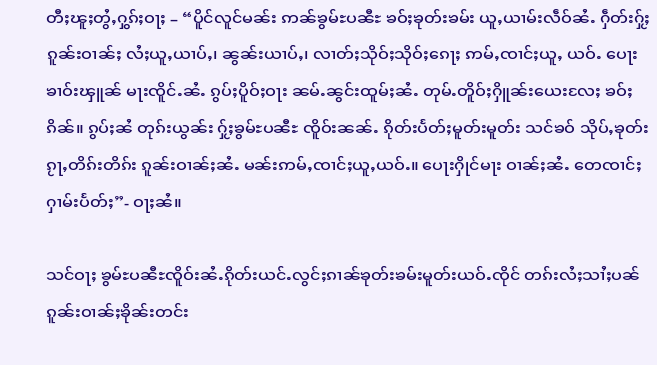တီႈၽူႈတွႆႇႁွၵ်ႈဝႃႈ – “ပိူင်လူင်မၼ်း ဢၼ်ၶွမ်ႊပၼီႊ ၶဝ်ႈၶုတ်းၶမ်း ယူႇယၢမ်းလဵဝ်ၼႆႉ ႁဵတ်းႁႂ်ႈၵူၼ်းဝၢၼ်ႈ လႆႈယူႇယၢပ်ႇ၊ ၼွၼ်းယၢပ်ႇ၊ လၢတ်ႈသိုဝ်ႈသိုဝ်ႈၵေႃႈ ဢမ်ႇၸၢင်ႈယူႇ ယဝ်ႉ ပေႃးၶၢဝ်းၾူၼ် မႃးၸိူင်ႉၼႆႉ ၵွပ်ႈပိူဝ်ႈဝႃး ၼမ်ႉၼွင်းထူမ်ႈၼႆႉ တုမ်ႉတိူဝ်ႈႁိူၼ်းယေးလႄႈ ၶဝ်ႈၵိၼ်။ ၵွပ်ႈၼႆ တုၵ်းယွၼ်း ႁႂ်ႈၶွမ်ႊပၼီႊ ၸိူဝ်းၼၼ်ႉ ၵိုတ်းပႅတ်ႈမူတ်းမူတ်း သင်ၶဝ် သိုပ်ႇၶုတ်းၵႂႃႇတိၵ်းတိၵ်း ၵူၼ်းဝၢၼ်ႈၼႆႉ မၼ်းဢမ်ႇၸၢင်ႈယူႇယဝ်ႉ။ ပေႃးႁိုင်မႃး ဝၢၼ်ႈၼႆႉ တေၸၢင်ႈႁၢမ်းပႅတ်ႈ”- ဝႃႈၼႆ။

သင်ဝႃႈ ၶွမ်ႊပၼီႊၸိူဝ်းၼႆႉၵိုတ်းယင်ႉလွင်ႈၵၢၼ်ၶုတ်းၶမ်းမူတ်းယဝ်ႉၸိုင် တၵ်းလႆႈသၢႆႈပၼ်ၵူၼ်းဝၢၼ်ႈၶိုၼ်းတင်း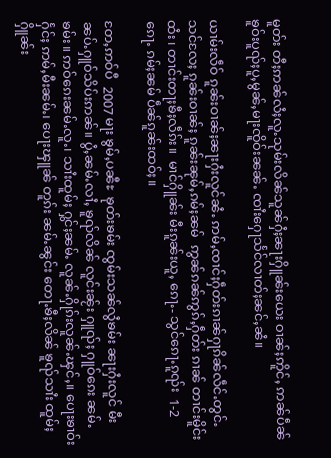မူတ်း တီႈဢၼ်လႆႈလူႉသုမ်းလိၼ်သူၼ်ႁႆႈၼႃးႁိူၼ်းယေး ဝၢၼ်ႈဢိူင်ႇ ဢၼ်ပဵၼ်ၶူဝ်းပူၺ်ႈပူႇမွၼ်ႇမႃးၸိူဝ်းၼၼ်ႉ ၸၢႆးႁေႃသႅင်လၢတ်ႈၼင်ႇၼႆ။

ယၢမ်းလဵဝ် ၵူၼ်းဝၢၼ်ႈၼႃးႁႆးလူင်ၼႆႉ ဢမ်ႇၸၢင်ႈႁဵတ်းၵၢၼ်ႁႃၵိၼ်လဵင်ႉတွင်ႉသင်လႄႈ ၵူၼ်းဝၢၼ်ႈ ၵူၼ်းၼုမ်ႇၵမ်ႈၼမ်  ဢွၼ်ၵၼ်ဢွၵ်ႇႁဵတ်း ၵၢၼ် တၢင်းမိူင်းထႆး၊ တၢင်းတႃႈၶီႈလဵၵ်း။  မၢင်ႁိူၼ်း မီးၵူၼ်းယူႇ ၵေႃႉ- သွင်ၵေႃႉၵူၺ်း  1-2 ၵေႃႉ ၵမ်ႈၼမ် ပဵၼ်ၵူၼ်းထဝ်ႈ။

တႄႇဢဝ်ပီ  2007 မႃး ၶွမ်ႇပၼီႊ  ၶုတ်းၶမ်း ၸွမ်းသၼ်လွႆၶမ်း ၼႃးႁႆးလူင် မီး ၼပ်ႉႁူဝ်သိပ်းဢၼ်။ ပွႆႇၼမ်ႉလၢႆႇ ၶူၺ်လိၼ် လူင်းၼႂ်း ႁူၺ်ႈ ႁူဝ်ၵေး ၼမ်ႉၶမ်း။ ဢဝ်ၵေးၼမ်ႉလူႉ၊ သၢႆးထူမ်ႈ ႁွင်ႈၼမ်ႉ လူၼ်ႉႁိုၵ်းလူၼ်ႉၾင်ႇ။ ပေႃးၶၢဝ်းႁႅင်ႈ ဢမ်ႇမီးၼမ်ႉ၊ ပေႃးၾူၼ် တူၵ်း ၼမ်ႉၼွင်း တေႃႉၶီႈလိၼ် ၶူၺ်သၢႆး ထူမ်ႈႁိူၼ်း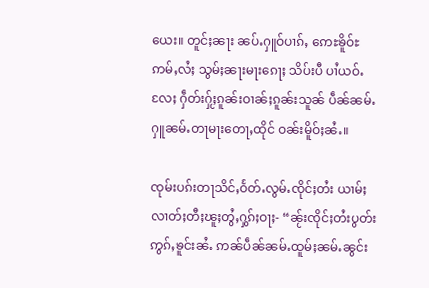ယေး။ တူင်ႈၼႃး ၼပ်ႉႁူဝ်ပၢၵ်ႇ ဢေႊၶိူဝ်ႊ ဢမ်ႇလႆႈ သွမ်ႈၼႃးမႃးၵေႃႈ သိပ်းပီ ပၢႆယဝ်ႉလႄႈ ႁဵတ်းႁႂ်ႈၵူၼ်းဝၢၼ်ႈၵူၼ်းသူၼ် ပဵၼ်ၼမ်ႉႁူၼမ်ႉတႃမႃးတေႃႇထိုင် ဝၼ်းမိူဝ်ႈၼႆႉ။

ၸုမ်းပၵ်းတႃသိင်ႇဝႅတ်ႉလွမ်ႉၸိုင်ႈတႆး ယၢမ်ႈလၢတ်ႈတီႈၽူႈတွႆႇႁွၵ်ႈဝႃႈ- “ၼႂ်းၸိုင်ႈတႆးပွတ်းဢွၵ်ႇၶူင်းၼႆႉ ဢၼ်ပဵၼ်ၼမ်ႉထူမ်ႈၼမ်ႉၼွင်း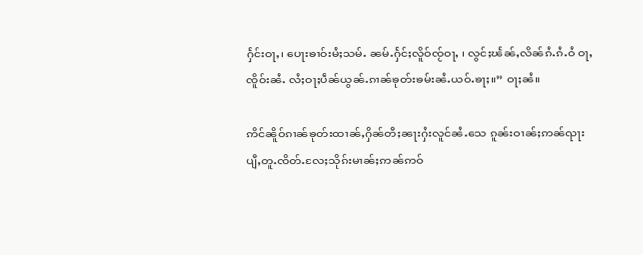ႁႅင်းဝႃႇ၊ ပေႃးၶၢဝ်းမႆႈသမ်ႉ ၼမ်ႉႁႅင်ႈလိူဝ်ၸႂ်ဝႃႇ ၊ လွင်ႈၽႅၼ်ႇလိၼ်ၵႆႉၵႆႉဝႆ ဝႃႇၸိူဝ်းၼႆႉ လႆႈဝႃႈပဵၼ်ယွၼ်ႉၵၢၼ်ၶုတ်းၶမ်းၼႆႉယဝ်ႉၶႃႈ။” ဝႃႈၼႆ။

ဢိင်ၼိူဝ်ၵၢၼ်ၶုတ်းထၢၼ်ႇႁိၼ်တီႈၼႃးႁႆးလူင်ၼႆႉသေ ၵူၼ်းဝၢၼ်ႈဢၼ်ၺႃး ပျီႇတူႉၸိတ်ႉလႄႈသိုၵ်းမၢၼ်ႈဢၼ်ဢဝ်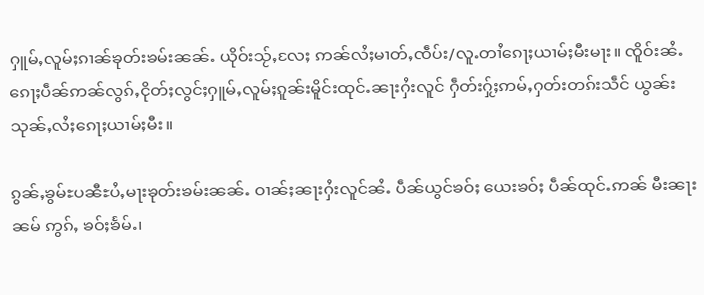ႁူမ်ႇလူမ်ႈၵၢၼ်ၶုတ်းၶမ်းၼၼ်ႉ ယိုဝ်းသႂ်ႇလႄႈ ဢၼ်လႆႈမၢတ်ႇၸဵပ်း/လူႉတၢႆၵေႃႈယၢမ်ႈမီးမႃး။ ၸိူဝ်းၼႆႉၵေႃႈပဵၼ်ဢၼ်လွၵ်ႇငိုတ်ႈလွင်ႈႁူမ်ႇလူမ်ႈၵူၼ်းမိူင်းထုင်ႉၼႃးႁႆးလူင် ႁဵတ်းႁႂ်ႈဢမ်ႇႁတ်းတၵ်းသဵင် ယွၼ်းသုၼ်ႇလႆႈၵေႃႈယၢမ်ႈမီး။

ၵွၼ်ႇၶွမ်ႊပၼီႊပႆႇမႃးၶုတ်းၶမ်းၼၼ်ႉ ဝၢၼ်ႈၼႃးႁႆးလူင်ၼႆႉ ပဵၼ်ယွင်ၶဝ်ႈ ယေးၶဝ်ႈ ပဵၼ်ထုင်ႉဢၼ် မီးၼႃးၼမ် ဢွၵ်ႇ ၶဝ်ႈၶႅမ်ႉ၊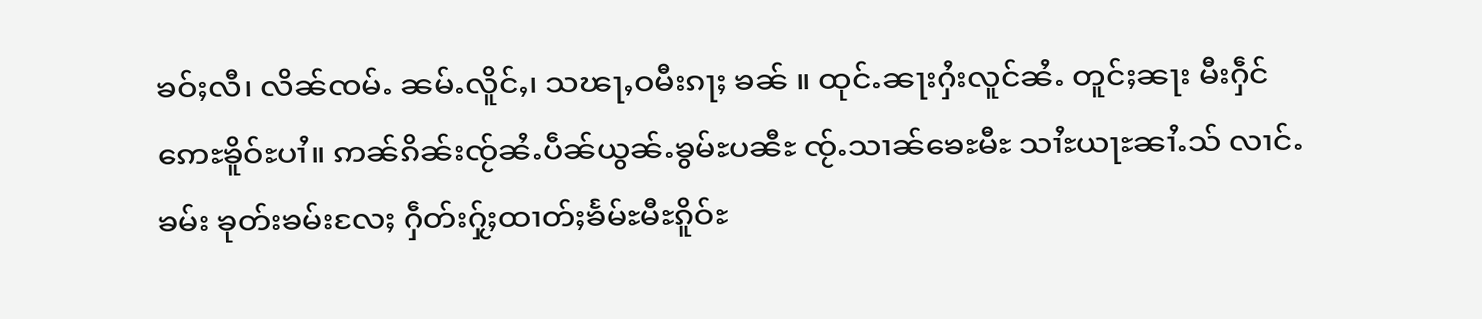ၶဝ်ႈလီ၊ လိၼ်ၸမ်ႉ ၼမ်ႉလိူင်ႇ၊ သၽႃႇဝမီးၵႃႈ ၶၼ် ။ ထုင်ႉၼႃးႁႆးလူင်ၼႆႉ တူင်ႈၼႃး မီးႁဵင်ဢေႊၶိူဝ်ႊပၢႆ။ ဢၼ်ၵိၼ်းၸႂ်ၼႆႉပဵၼ်ယွၼ်ႉၶွမ်ႊပၼီႊ ၸႂ်ႉသၢၼ်ၶေႊမီႊ သၢႆႊယႃႊၼၢႆႉသ် လၢင်ႉၶမ်း ၶုတ်းၶမ်းလႄႈ ႁဵတ်းႁႂ်ႈထၢတ်ႈၶႅမ်ႊမီႊၵိူဝ်ႊ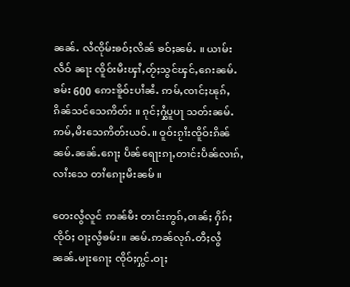ၼၼ်ႉ လႆၸိုမ်းၶဝ်ႈလိၼ် ၶဝ်ႈၼမ်ႉ ။ ယၢမ်းလဵဝ် ၼႃး ၸိူဝ်းမီးၾၢႆႇတႂ်ႈသွင်ၾင်ႇၵေးၼမ်ႉၶမ်း 600 ဢေႊၶိူဝ်ႊပၢႆၼႆႉ ဢမ်ႇၸၢင်ႈၽုၵ်ႇၵိၼ်သင်သေဢိတ်း ။ ၵုင်ႈႁွႆပူပႃ သတ်းၼမ်ႉ ဢမ်ႇမီးသေဢိတ်းယဝ်ႉ။ ဝူဝ်းၵႂၢႆးၸိူဝ်းၵိၼ်ၼမ်ႉၼၼ်ႉၵေႃႈ ပဵၼ်ရေႃးၵႃႇတၢင်းပဵၼ်လၢၵ်ႇလၢႆးသေ တၢႆၵေႃႈမီးၼမ် ။

တေးလွႆလူင် ဢၼ်မီး တၢင်းဢွၵ်ႇဝၢၼ်ႈ ႁိၵ်ႈၸိုဝ်ႈ ဝႃႈလွႆၶမ်း။ ၼမ်ႉဢၼ်လုၵ်ႉတီႈလွႆၼၼ်ႉမႃးၵေႃႈ ၸိုဝ်ႈႁွင်ႉဝႃႈ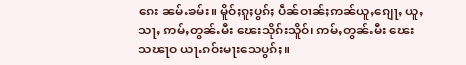ၵေး ၼမ်ႉၶမ်း။ မိူဝ်ႈၵူႈပွၵ်ႈ ပဵၼ်ဝၢၼ်ႈဢၼ်ယူႇၵျေႃႇ ယူႇသႃႇ ဢမ်ႇတွၼ်ႉမီး ၽေးသိုၵ်းသိူဝ်၊ ဢမ်ႇတွၼ်ႉမီး ၽေးသၽႃဝ ယႃႉၵဝ်းမႃးသေပွၵ်ႈ။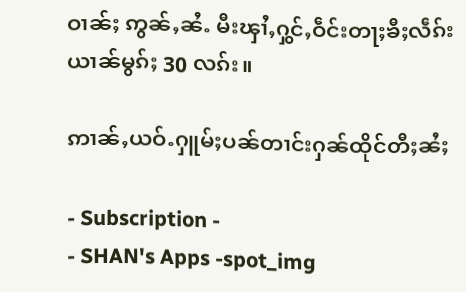ဝၢၼ်ႈ ဢွၼ်ႇၼႆႉ မီးၾၢႆႇႁွင်ႇဝဵင်းတႃႈၶီႈလဵၵ်း ယၢၼ်မွၵ်ႈ 30 လၵ်း။

ဢၢၼ်ႇယဝ်ႉႁူမ်ႈပၼ်တၢင်းႁၼ်ထိုင်တီႈၼႆႈ

- Subscription -
- SHAN's Apps -spot_img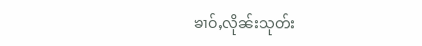ၶၢဝ်ႇလိုၼ်းသုတ်း